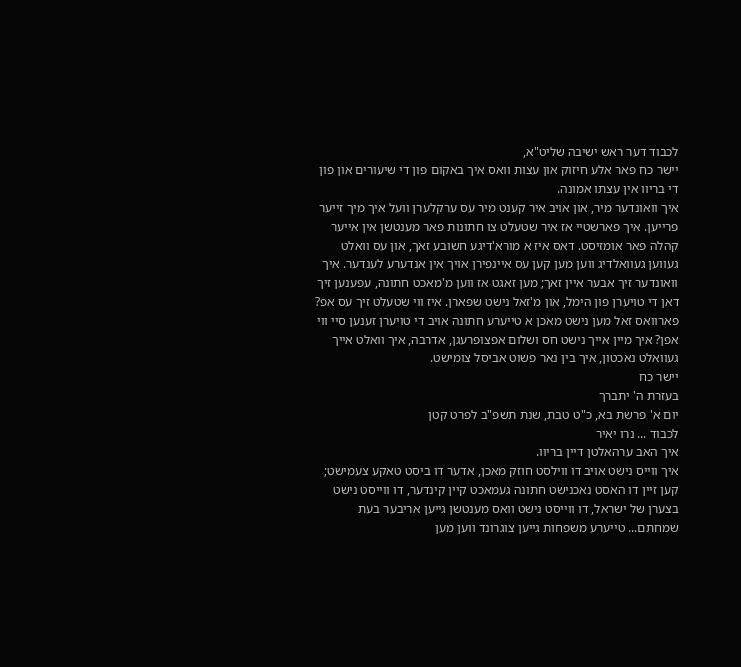לכבוד דער ראש ישיבה שליט"א,
יישר כח פאר אלע חיזוק און עצות וואס איך באקום פון די שיעורים און פון די בריוו אין עצתו אמונה.
איך וואונדער מיר, און אויב איר קענט מיר עס ערקלערן וועל איך מיך זייער פרייען. איך פארשטיי אז איר שטעלט צו חתונות פאר מענטשן אין אייער קהלה פאר אומזיסט. דאס איז א מורא'דיגע חשובע זאך, און עס וואלט געווען געוואלדיג ווען מען קען עס איינפירן אויך אין אנדערע לענדער. איך וואונדער זיך אבער איין זאך; מען זאגט אז ווען מ'מאכט חתונה, עפענען זיך דאן די טויערן פון הימל, און מ'זאל נישט שפארן. איז ווי שטעלט זיך עס אפ? פארוואס זאל מען נישט מאכן א טייערע חתונה אויב די טויערן זענען סיי ווי אפן? איך מיין אייך נישט חס ושלום אפצופרעגן, אדרבה, איך וואלט אייך געוואלט נאכטון, איך בין נאר פשוט אביסל צומישט.
יישר כח
בעזרת ה' יתברך
יום א' פרשת בא, כ"ט טבת, שנת תשפ"ב לפרט קטן
לכבוד ... נרו יאיר
איך האב ערהאלטן דיין בריוו.
איך ווייס נישט אויב דו ווילסט חוזק מאכן, אדער דו ביסט טאקע צעמישט; קען זיין דו האסט נאכנישט חתונה געמאכט קיין קינדער, דו ווייסט נישט בצערן של ישראל, דו ווייסט נישט וואס מענטשן גייען אריבער בעת שמחתם... טייערע משפחות גייען צוגרונד ווען מען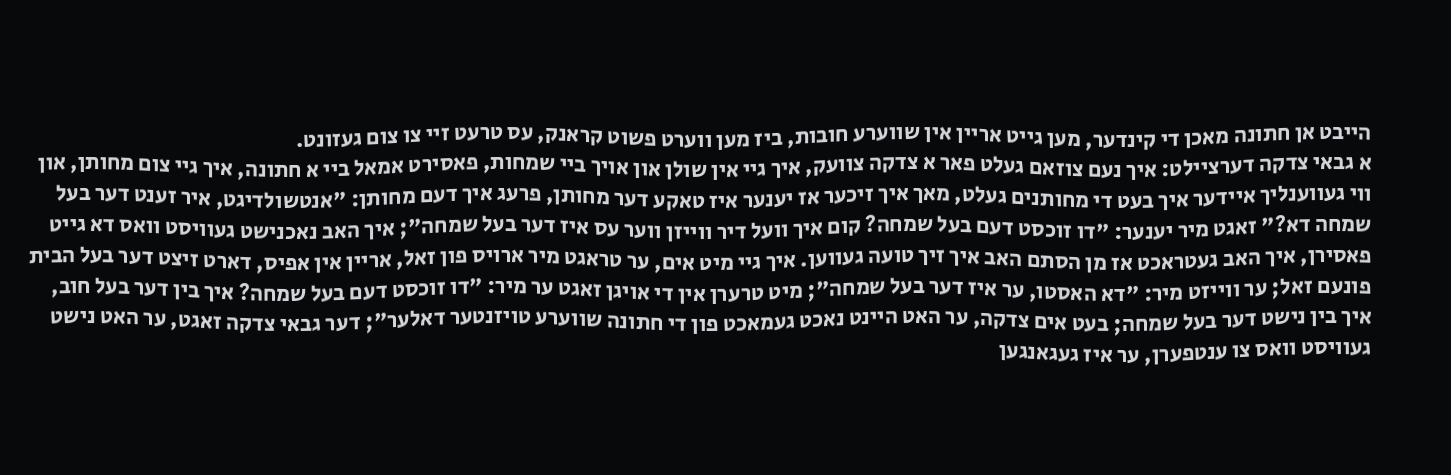הייבט אן חתונה מאכן די קינדער, מען גייט אריין אין שווערע חובות, ביז מען ווערט פשוט קראנק, עס טרעט זיי צו צום געזונט.
א גבאי צדקה דערציילט: איך נעם צוזאם געלט פאר א צדקה צוועק, איך גיי אין שולן און אויך ביי שמחות, פאסירט אמאל ביי א חתונה, איך גיי צום מחותן, און ווי געווענליך איידער איך בעט די מחותנים געלט, מאך איך זיכער אז יענער איז טאקע דער מחותן, פרעג איך דעם מחותן: "אנטשולדיגט, איר זענט דער בעל שמחה דא?" זאגט מיר יענער: "דו זוכסט דעם בעל שמחה? קום איך וועל דיר ווייזן ווער עס איז דער בעל שמחה"; איך האב נאכנישט געוויסט וואס דא גייט פאסירן, איך האב געטראכט אז מן הסתם האב איך זיך טועה געווען. איך גיי מיט אים, ער טראגט מיר ארויס פון זאל, אריין אין אפיס, דארט זיצט דער בעל הבית פונעם זאל; ער ווייזט מיר: "דא האסטו, ער איז דער בעל שמחה"; מיט טרערן אין די אויגן זאגט ער מיר: "דו זוכסט דעם בעל שמחה? איך בין דער בעל חוב, איך בין נישט דער בעל שמחה; בעט אים צדקה, ער האט היינט נאכט געמאכט פון די חתונה שווערע טויזנטער דאלער"; דער גבאי צדקה זאגט, ער האט נישט געוויסט וואס צו ענטפערן, ער איז געגאנגען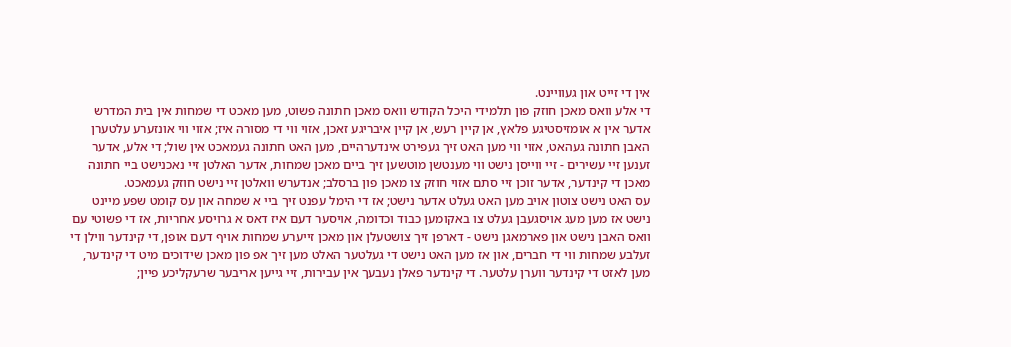אין די זייט און געוויינט.
די אלע וואס מאכן חוזק פון תלמידי היכל הקודש וואס מאכן חתונה פשוט, מען מאכט די שמחות אין בית המדרש אדער אין א אומזיסטיגע פלאץ, אן קיין רעש, אן קיין איבריגע זאכן, אזוי ווי די מסורה איז; אזוי ווי אונזערע עלטערן האבן חתונה געהאט, אזוי ווי מען האט זיך געפירט אינדערהיים, מען האט חתונה געמאכט אין שול; די אלע, אדער זענען זיי עשירים - זיי ווייסן נישט ווי מענטשן מוטשען זיך ביים מאכן שמחות, אדער האלטן זיי נאכנישט ביי חתונה מאכן די קינדער, אדער זוכן זיי סתם אזוי חוזק צו מאכן פון ברסלב; אנדערש וואלטן זיי נישט חוזק געמאכט.
עס האט נישט צוטון אויב מען האט געלט אדער נישט; אז די הימל עפנט זיך ביי א שמחה און עס קומט שפע מיינט נישט אז מען מעג אויסגעבן געלט צו באקומען כבוד וכדומה, אויסער דעם איז דאס א גרויסע אחריות, אז די פשוטי עם וואס האבן נישט און פארמאגן נישט - דארפן זיך צושטעלן און מאכן זייערע שמחות אויף דעם אופן, די קינדער ווילן די זעלבע שמחות ווי די חברים, און אז מען האט נישט די געלטער האלט מען זיך אפ פון מאכן שידוכים מיט די קינדער, מען לאזט די קינדער ווערן עלטער. די קינדער פאלן נעבעך אין עבירות, זיי גייען אריבער שרעקליכע פיין;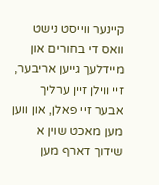קיינער ווייסט נישט וואס די בחורים און מיידלעך גייען אריבער, זיי ווילן זיין ערליך אבער זיי פאלן, און ווען מען מאכט שוין א שידוך דארף מען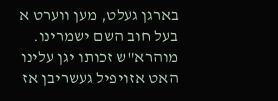בארגן געלט, מען ווערט א בעל חוב השם ישמרינו.
מוהרא"ש זכותו יגן עלינו האט אזויפיל געשריבן אז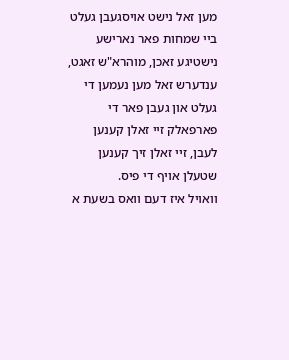מען זאל נישט אויסגעבן געלט ביי שמחות פאר נארישע נישטיגע זאכן, מוהרא"ש זאגט, ענדערש זאל מען נעמען די געלט און געבן פאר די פארפאלק זיי זאלן קענען לעבן, זיי זאלן זיך קענען שטעלן אויף די פיס.
וואויל איז דעם וואס בשעת א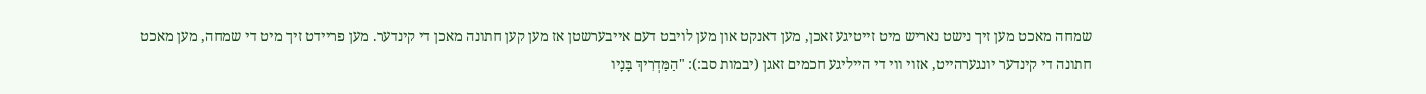שמחה מאכט מען זיך נישט נאריש מיט זייטיגע זאכן, מען דאנקט און מען לויבט דעם אייבערשטן אז מען קען חתונה מאכן די קינדער. מען פריידט זיך מיט די שמחה, מען מאכט חתונה די קינדער יונגערהייט, אזוי ווי די הייליגע חכמים זאגן (יבמות סב:): "הַמַּדְרִיךְ בָּנָיו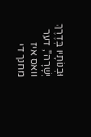וּבְנוֹתָיו בְּדֶרֶךְ יְשָׁרָה", דער וואס איז מחנך די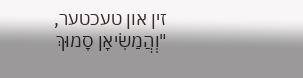זין און טעכטער, "וְהֲמַשִׂיאָן סָמוּךְ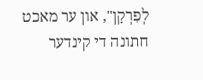לְפִרְקָן", און ער מאכט חתונה די קינדער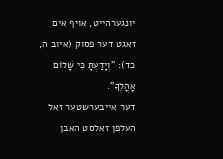יונגערהייט, אויף אים זאגט דער פסוק (איוב ה, כד): "וְיָדַעְתָּ כִּי שָׁלוֹם אָהֳלֶךָ".
דער אייבערשטער זאל העלפן זאלסט האבן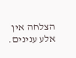הצלחה אין אלע ענינים.